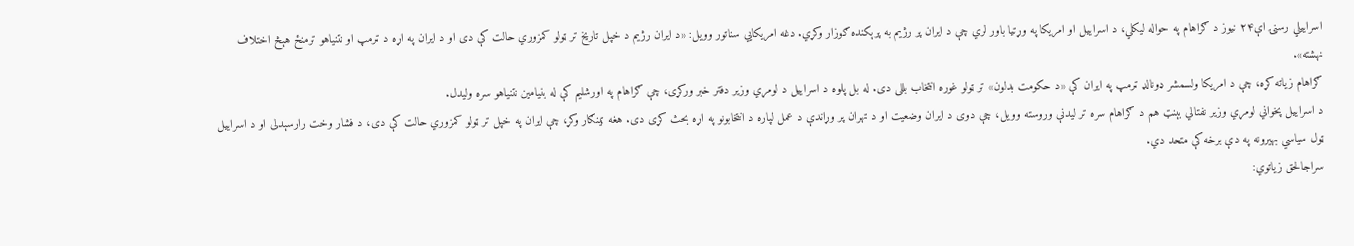اسراییلي رسنۍ اې۲۴ نیوز د ګراهام په حواله لیکلي، د اسراییل او امریکا په وړتیا باور لري چې د ایران پر رژیم به پرېکنده ګوزار وکړي. دغه امریکايي سناتور وویل: «د ایران رژیم د خپل تاریخ تر ټولو کمزوري حالت کې دی او د ایران په اړه د ټرمپ او نتنیاهو ترمنځ هېڅ اختلاف نهشته».
ګراهام زیاته کړه، چې د امریکا ولسمشر ډونالډ ټرمپ په ایران کې «د حکومت بدلون» تر ټولو غوره انتخاب بللی دی. له بل پلوه د اسراییل د لومړي وزیر دفتر خبر ورکړی، چې ګراهام په اورشلیم کې له بنیامین نتنیاهو سره ولیدل.
د اسراییل پخواني لومړي وزیر نفتالي بېنټ هم د ګراهام سره تر لیدنې وروسته وویل، چې دوی د ایران وضعیت او د تهران پر وړاندې د عمل لپاره د انتخابونو په اړه بحث کړی دی. هغه ټینګار وکړ، چې ایران په خپل تر ټولو کمزوري حالت کې دی، د فشار وخت رارسېدلی او د اسراییل ټول سیاسي بهیرونه په دې برخه کې متحد دي.
سراجالحق زیاتوي: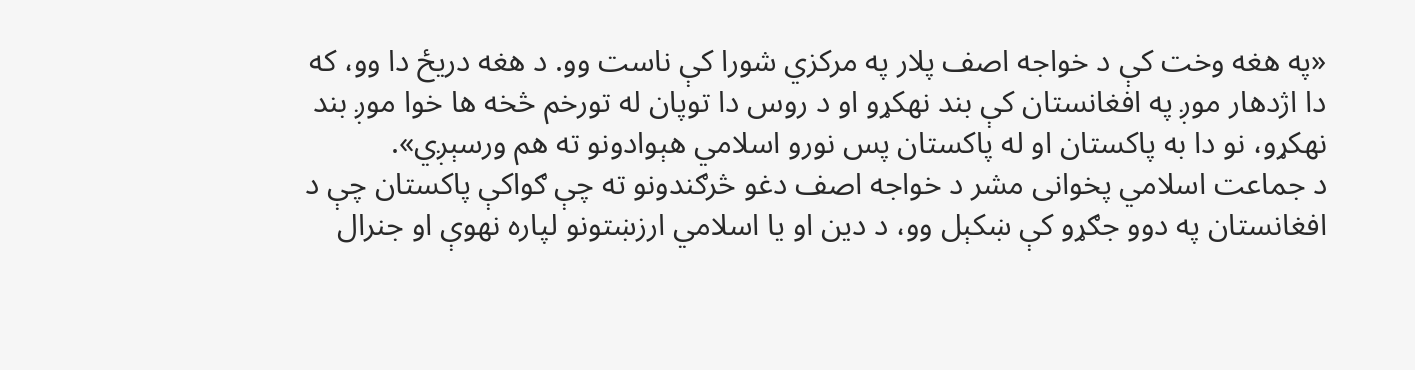«په هغه وخت کې د خواجه اصف پلار په مرکزي شورا کې ناست وو. د هغه دریځ دا وو، که دا اژدهار موږ په افغانستان کې بند نهکړو او د روس دا توپان له تورخم څخه ها خوا موږ بند نهکړو، نو دا به پاکستان او له پاکستان پس نورو اسلامي هېوادونو ته هم ورسېږي».
د جماعت اسلامي پخوانی مشر د خواجه اصف دغو څرګندونو ته چې ګواکې پاکستان چې د افغانستان په دوو جګړو کې ښکېل وو، د دین او یا اسلامي ارزښتونو لپاره نهوې او جنرال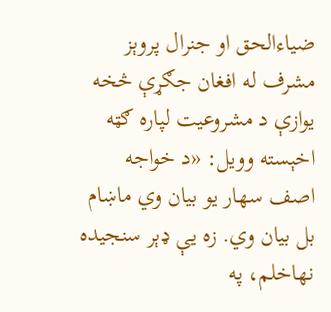ضیاءالحق او جنرال پروېز مشرف له افغان جګړې څخه یوازې د مشروعیت لپاره ګټه اخېسته وویل: «د خواجه اصف سهار یو بیان وي ماښام بل بیان وي. زه یې ډېر سنجیده نهاخلم، په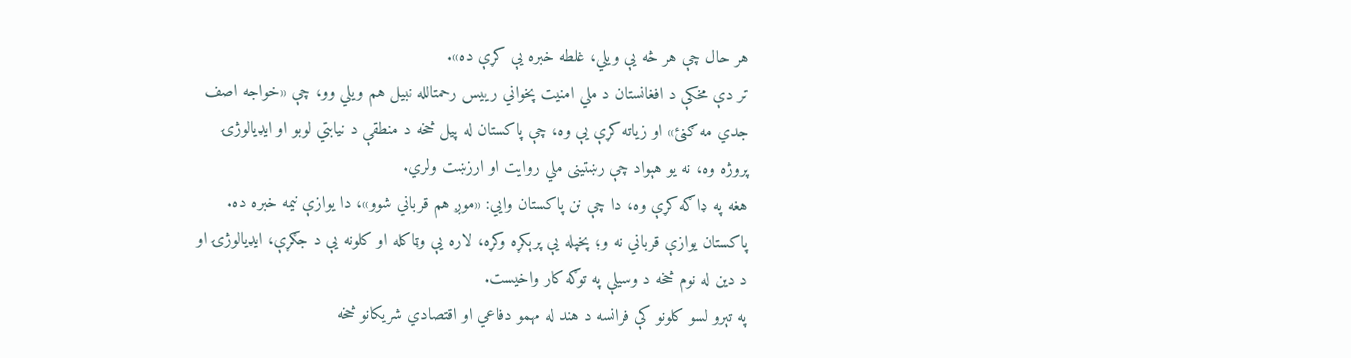هر حال چې هر څه یې ویلي، غلطه خبره یې کړې ده».
تر دې مخکې د افغانستان د ملي امنیت پخواني رييس رحمتالله نبیل هم ویلي وو، چې «خواجه اصف جدي مه ګڼئ» او زیاته کړې یې وه، چې پاکستان له پيل څخه د منطقې د نيابتي لوبو او ايډيالوژۍ پروژه وه، نه يو هېواد چې رښتينی ملي روایت او ارزښت ولري.
هغه په ډاګه کړې وه، دا چې نن پاکستان وايي: «موږ هم قرباني شوو»، دا يوازې نيمه خبره ده. پاکستان يوازې قرباني نه و؛ پخپله يې پرېکړه وکړه، لاره يې وټاکله او کلونه يې د جګړې، ايډيالوژۍ او د دين له نوم څخه د وسيلې په توګه کار واخيست.
په تېرو لسو کلونو کې فرانسه د هند له مهمو دفاعي او اقتصادي شریکانو څخه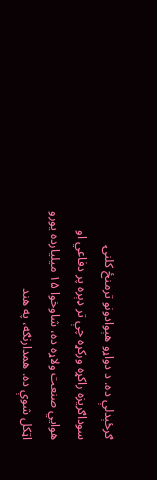ګرځېدلې ده. د دواړو هېوادونو ترمنځ کلنۍ سوداګریزه راکړه ورکړه چې تر ډېره پر دفاعي او هوايي صنعت ولاړه ده، شاوخوا ۱۵ میلیارده یورو اټکل شوې ده. همدارنګه، په هند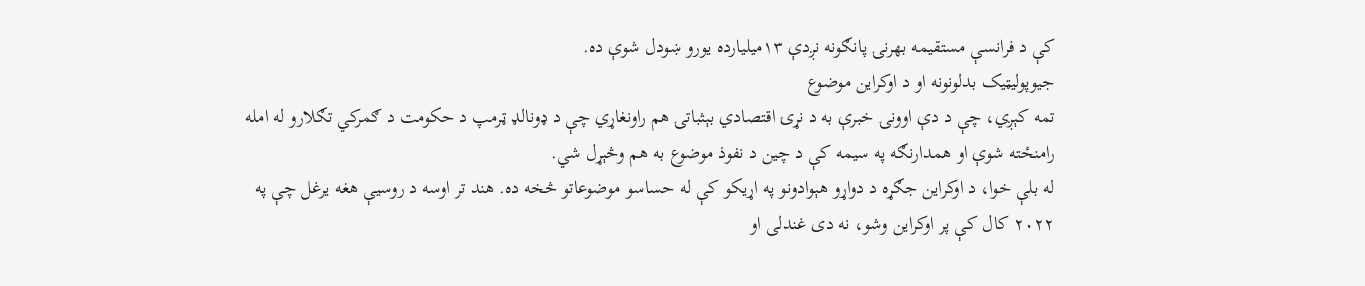کې د فرانسې مستقیمه بهرنۍ پانګونه نږدې ۱۳میلیارده یورو ښودل شوې ده.
جیوپولیټیک بدلونونه او د اوکراین موضوع
تمه کېږي، چې د دې اوونۍ خبرې به د نړۍ اقتصادي بېثباتۍ هم راونغاړي چې د ډونالډ ټرمپ د حکومت د ګمرکي تګلارو له امله رامنځته شوې او همدارنګه په سیمه کې د چین د نفوذ موضوع به هم وڅېړل شي.
له بلې خوا، د اوکراین جګړه د دواړو هېوادونو په اړیکو کې له حساسو موضوعاتو څخه ده. هند تر اوسه د روسیې هغه یرغل چې په ۲۰۲۲ کال کې پر اوکراین وشو، نه دی غندلی او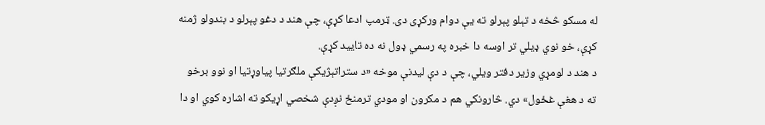له مسکو څخه د تېلو پېرلو ته یې دوام ورکړی دی. ټرمپ ادعا کړې، چې هند د دغو پېرلو د بندولو ژمنه کړې، خو نوي ډیلي تر اوسه دا خبره په رسمي ډول نه ده تایید کړې.
د هند د لومړي وزیر دفتر ویلي، چې د دې لیدنې موخه «د ستراتېژیکې ملګرتیا پیاوړتیا او نوو برخو ته د هغې غځول» دي. څارونکي هم د مکرون او مودي ترمنځ نږدې شخصي اړیکو ته اشاره کوي او دا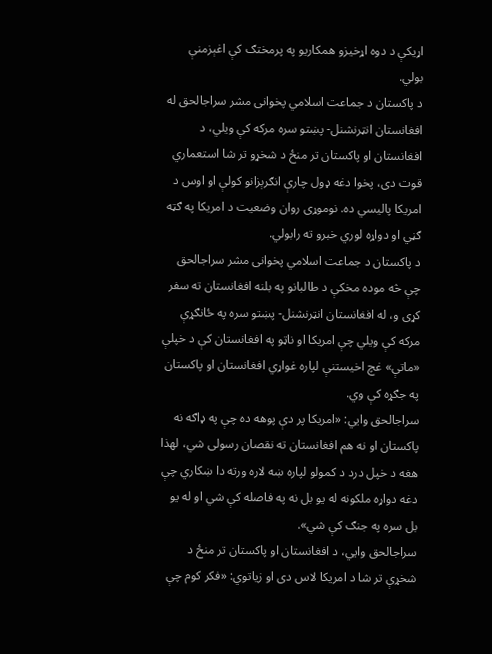اړیکې د دوه اړخیزو همکاریو په پرمختګ کې اغېزمنې بولي.
د پاکستان د جماعت اسلامي پخوانی مشر سراجالحق له افغانستان انټرنشنل- پښتو سره مرکه کې ویلي، د افغانستان او پاکستان تر منځ د شخړو تر شا استعماري قوت دی، پخوا دغه ډول چارې انګرېزانو کولې او اوس د امریکا پالیسي ده. نوموړی روان وضعیت د امریکا په ګټه ګڼي او دواړه لوري خبرو ته رابولي.
د پاکستان د جماعت اسلامي پخوانی مشر سراجالحق چې څه موده مخکې د طالبانو په بلنه افغانستان ته سفر کړی و، له افغانستان انټرنشنل- پښتو سره په ځانګړې مرکه کې ویلي چې امریکا او ناټو په افغانستان کې د خپلې «ماتې» غچ اخیستنې لپاره غواړي افغانستان او پاکستان په جګړه کې وي.
سراجالحق وايي: «امریکا پر دې پوهه ده چې په ډاګه نه پاکستان او نه هم افغانستان ته نقصان رسولی شي، لهذا هغه د خپل درد د کمولو لپاره ښه لاره ورته دا ښکاري چې دغه دواړه ملکونه له یو بل نه په فاصله کې شي او له یو بل سره په جنګ کې شي».
سراجالحق وايي، د افغانستان او پاکستان تر منځ د شخړې تر شا د امریکا لاس دی او زیاتوي: «فکر کوم چې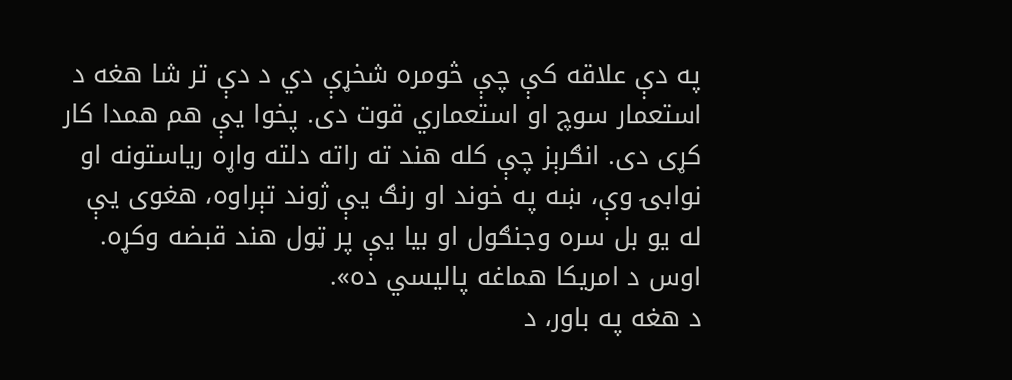په دې علاقه کې چې څومره شخړې دي د دې تر شا هغه د استعمار سوچ او استعماري قوت دی. پخوا یې هم همدا کار کړی دی. انګرېز چې کله هند ته راته دلته واړه ریاستونه او نوابۍ وې، ښه په خوند او رنګ یې ژوند تېراوه، هغوی یې له یو بل سره وجنګول او بیا یې پر ټول هند قبضه وکړه. اوس د امریکا هماغه پالیسي ده».
د هغه په باور، د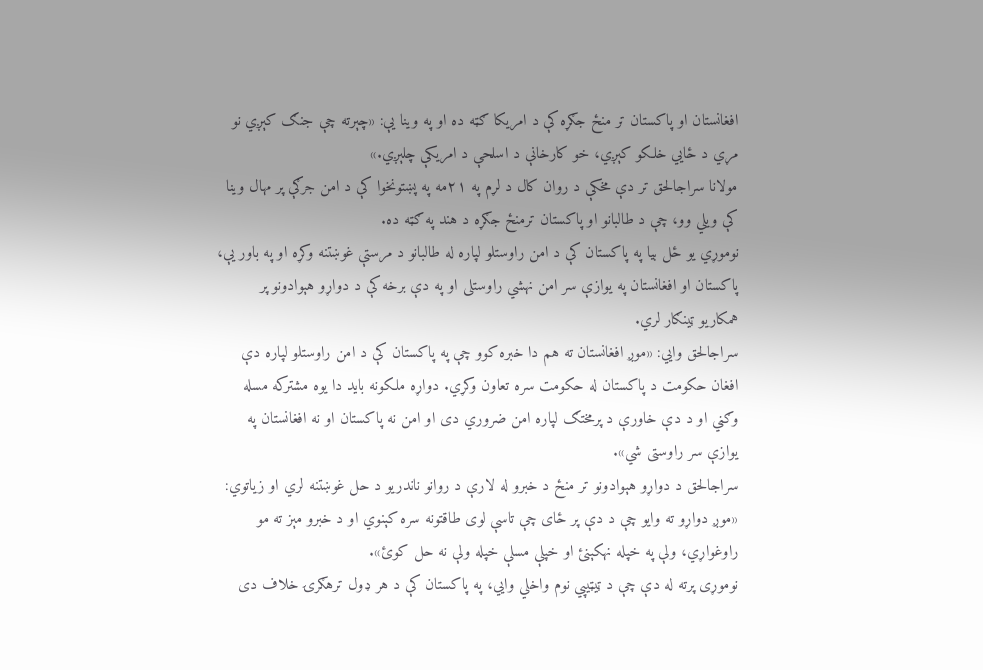افغانستان او پاکستان تر منځ جګړه کې د امریکا ګټه ده او په وینا یې: «چېرته چې جنګ کېږي نو مړي د ځايي خلکو کېږي، خو کارخانې د اسلحې د امریکې چلېږي.»
مولانا سراجالحق تر دې مخکې د روان کال د لړم په ۲۱مه په پښتونخوا کې د امن جرګې پر مهال وینا کې ویلي وو، چې د طالبانو او پاکستان ترمنځ جګړه د هند په ګټه ده.
نوموړي یو ځل بیا په پاکستان کې د امن راوستلو لپاره له طالبانو د مرستې غوښتنه وکړه او په باور یې، پاکستان او افغانستان په یوازې سر امن نهشي راوستلی او په دې برخه کې د دواړو هېوادونو پر همکاریو ټينګار لري.
سراجالحق وايي: «موږ افغانستان ته هم دا خبره کوو چې په پاکستان کې د امن راوستلو لپاره دې افغان حکومت د پاکستان له حکومت سره تعاون وکړي. دواړه ملکونه باید دا یوه مشترکه مسله وګڼي او د دې خاورې د پرمختګ لپاره امن ضروري دی او امن نه پاکستان او نه افغانستان په یوازې سر راوستی شي».
سراجالحق د دواړو هېوادونو تر منځ د خبرو له لارې د روانو ناندریو د حل غوښتنه لري او زیاتوي: «موږ دواړو ته وایو چې د دې پر ځای چې تاسې لوی طاقتونه سره کېنوي او د خبرو مېز ته مو راوغواړي، ولې په خپله نهکېنئ او خپلې مسلې خپله ولې نه حل کوئ».
نوموړی پرته له دې چې د ټيټيپي نوم واخلي وايي، په پاکستان کې د هر ډول ترهګرۍ خلاف دی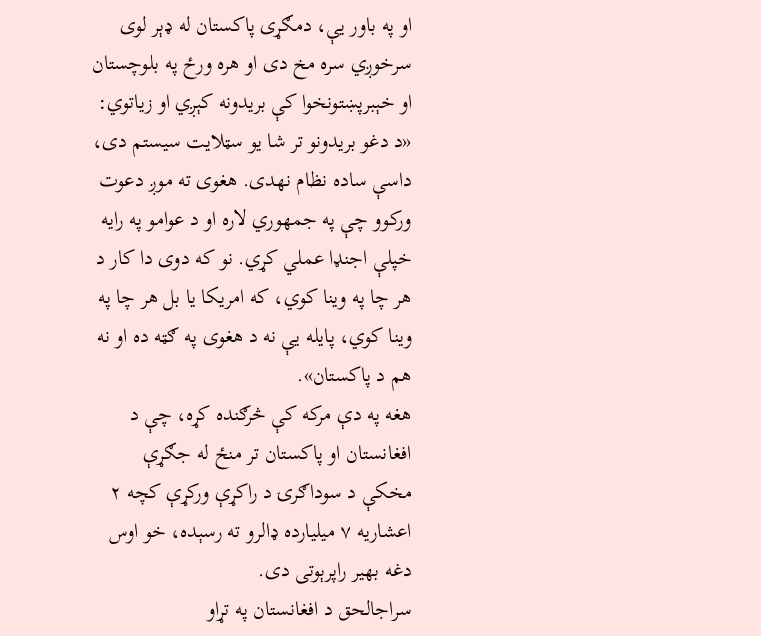او په باور یې، دمګړی پاکستان له ډېر لوی سرخوږي سره مخ دی او هره ورځ په بلوچستان او خېبرپښتونخوا کې بریدونه کېږي او زیاتوي: «د دغو بریدونو تر شا یو سټلایت سیستم دی، داسې ساده نظام نهدی. هغوی ته موږ دعوت ورکوو چې په جمهوري لاره او د عوامو په رایه خپلې اجنډا عملي کړي. نو که دوی دا کار د هر چا په وینا کوي، که امریکا یا بل هر چا په وینا کوي، پایله یې نه د هغوی په ګټه ده او نه هم د پاکستان».
هغه په دې مرکه کې څرګنده کړه، چې د افغانستان او پاکستان تر منځ له جګړې مخکې د سوداګرۍ د راکړې ورکړې کچه ۲ اعشاریه ۷ میلیارده ډالرو ته رسېده، خو اوس دغه بهیر راپرېوتی دی.
سراجالحق د افغانستان په تړاو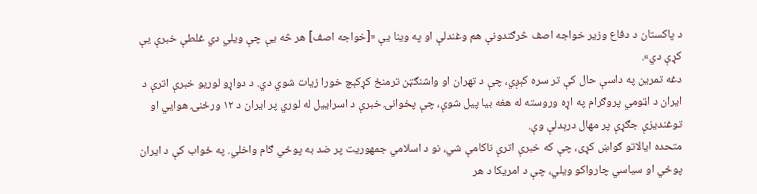د پاکستان د دفاع وزیر خواجه اصف څرګندونې هم وغندلې او په وینا یې «[خواجه اصف] هر څه یې چې ویلي دي غلطې خبرې یې کړې دي».
دغه تمرين په داسې حال کې تر سره کېږي، چې د تهران او واشنګټن ترمنځ کړکېچ خورا زيات شوي دي. د دواړو لوریو خبرې اترې د ايران د اټومي پروګرام په اړه وروسته له هغه بيا پيل شوې، چې پخوانۍ خبرې د اسراییل له لوري پر ايران د ۱۲ ورځنۍ هوايي او توغنديزې جګړې پر مهال درېدلې وې.
متحده ايالاتو ګواښ کړی، چې که خبرې اترې ناکامې شي، نو د اسلامي جمهوريت پر ضد به پوځي ګام واخلي. په ځواب کې د ايران پوځي او سياسي چارواکو ويلي، چې د امريکا د هر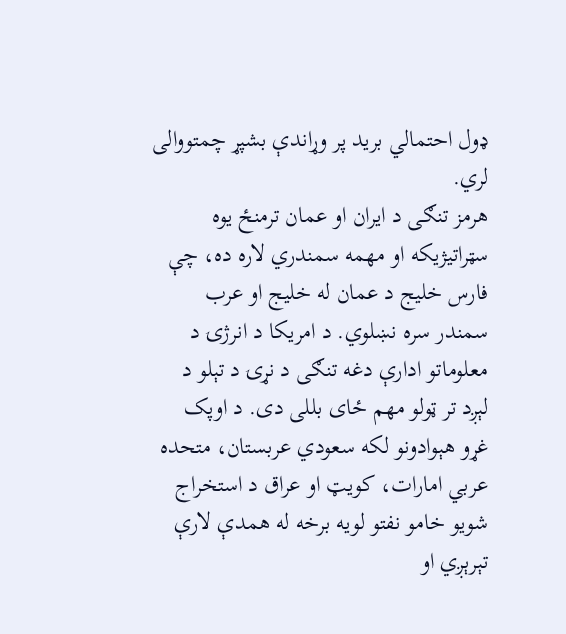ډول احتمالي بريد پر وړاندې بشپړ چمتووالی لري.
هرمز تنګی د ايران او عمان ترمنځ يوه سټراتيژيکه او مهمه سمندري لاره ده، چې فارس خليج د عمان له خليج او عرب سمندر سره نښلوي. د امريکا د انرژۍ د معلوماتو ادارې دغه تنګی د نړۍ د تېلو د لېږد تر ټولو مهم ځای بللی دی. د اوپک غړو هېوادونو لکه سعودي عربستان، متحده عربي امارات، کويټ او عراق د استخراج شویو خامو نفتو لويه برخه له همدې لارې تېرېږي او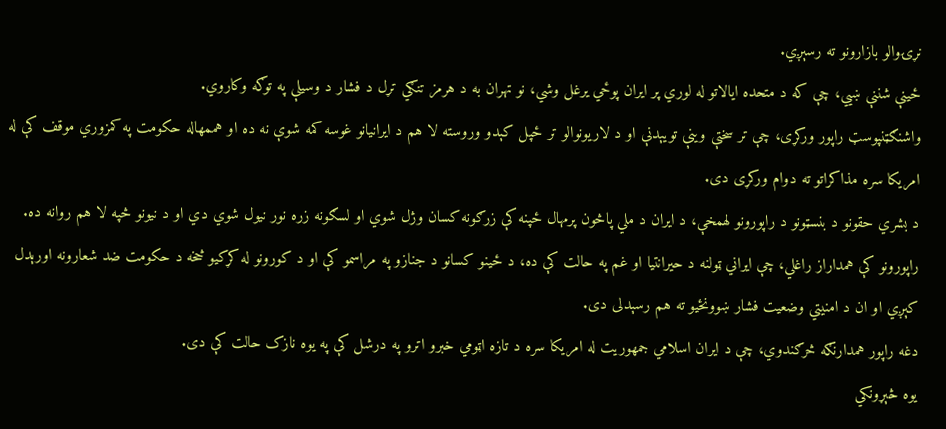نړۍوالو بازارونو ته رسېږي.
ځينې شننې ښيي، چې که د متحده ايالاتو له لوري پر ايران پوځي يرغل وشي، نو تهران به د هرمز تنګي تړل د فشار د وسيلې په توګه وکاروي.
واشنګټنپوسټ راپور ورکړی، چې تر سختې وینې تویېدنې او د لاریونوالو تر ځپل کېدو وروسته لا هم د ایرانیانو غوسه کمه شوې نه ده او هممهاله حکومت په کمزوري موقف کې له امریکا سره مذاکراتو ته دوام ورکړی دی.
د بشري حقونو د بنسټونو د راپورونو لهمخې، د ایران د ملي پاڅون پرمهال ځپنه کې زرګونه کسان وژل شوي او لسګونه زره نور نیول شوي دي او د نیونو څپه لا هم روانه ده. راپورونو کې همداراز راغلي، چې ایراني ټولنه د حیرانتیا او غم په حالت کې ده، د ځینو کسانو د جنازو په مراسمو کې او د کورونو له کړکیو څخه د حکومت ضد شعارونه اورېدل کېږي او ان د امنیتي وضعیت فشار ښوونځیو ته هم رسېدلی دی.
دغه راپور همدارنګه څرګندوي، چې د ایران اسلامي جمهوریت له امریکا سره د تازه اټومي خبرو اترو په درشل کې په یوه نازک حالت کې دی.
یوه څېړونکي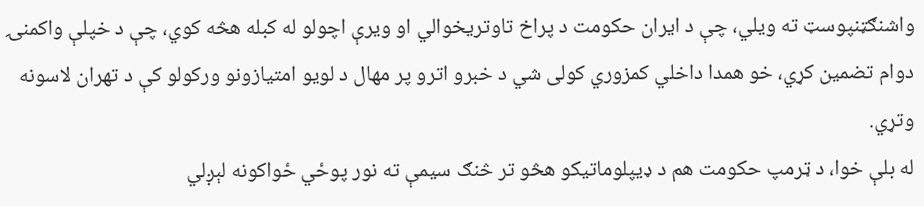واشنګټنپوسټ ته ویلي، چې د ایران حکومت د پراخ تاوتریخوالي او ویرې اچولو له کبله هڅه کوي، چې د خپلې واکمنۍ دوام تضمین کړي، خو همدا داخلي کمزوري کولی شي د خبرو اترو پر مهال د لویو امتیازونو ورکولو کې د تهران لاسونه وتړي.
له بلې خوا، د ټرمپ حکومت هم د ډیپلوماتیکو هڅو تر څنګ سیمې ته نور پوځي ځواکونه لېږلي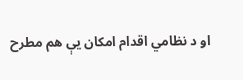او د نظامي اقدام امکان یې هم مطرح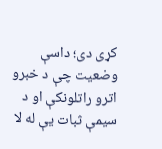کړی دی؛ داسې وضعیت چې د خبرو اترو راتلونکې او د سیمې ثبات یې له لا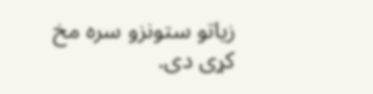زیاتو ستونزو سره مخ کړی دی.